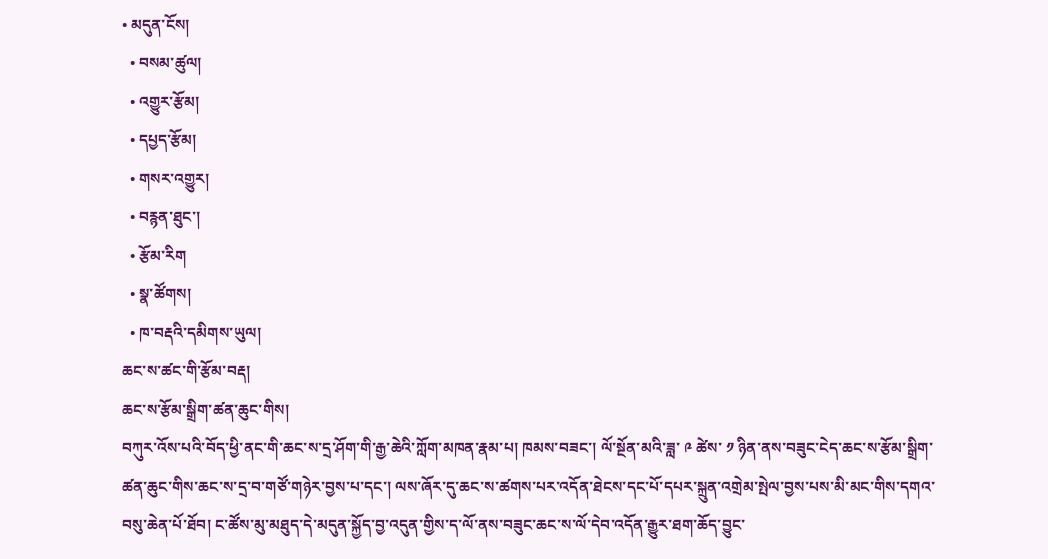• མདུན་ངོས།
  • བསམ་ཚུལ།
  • འགྱུར་རྩོམ།
  • དཔྱད་རྩོམ།
  • གསར་འགྱུར།
  • བརྙན་ཐུང་།
  • རྩོམ་རིག
  • སྣ་ཚོགས།
  • ཁ་བརྡའི་དམིགས་ཡུལ།
ཆང་ས་ཚང་གི་རྩོམ་བརྡ།
ཆང་ས་རྩོམ་སྒྲིག་ཚན་ཆུང་གིས།
བཀུར་འོས་པའི་བོད་ཕྱི་ནང་གི་ཆང་ས་དྲ་ཤོག་གི་རྒྱ་ཆེའི་ཀློག་མཁན་རྣམ་པ། ཁམས་བཟང་། ལོ་སྔོན་མའི་ཟླ་ ༩ ཚེས་ ༡ ཉིན་ནས་བཟུང་ངེད་ཆང་ས་རྩོམ་སྒྲིག་ཚན་ཆུང་གིས་ཆང་ས་དྲ་བ་གཙོ་གཉེར་བྱས་པ་དང་། ལས་ཞོར་དུ་ཆང་ས་ཚགས་པར་འདོན་ཐེངས་དང་པོ་དཔར་སྐྲུན་འགྲེམ་སྤེལ་བྱས་པས་མི་མང་གིས་དགའ་བསུ་ཆེན་པོ་ཐོབ། ང་ཚོས་མུ་མཐུད་དེ་མདུན་སྐྱོད་བྱ་འདུན་གྱིས་ད་ལོ་ནས་བཟུང་ཆང་ས་ལོ་དེབ་འདོན་རྒྱུར་ཐག་ཆོད་བྱུང་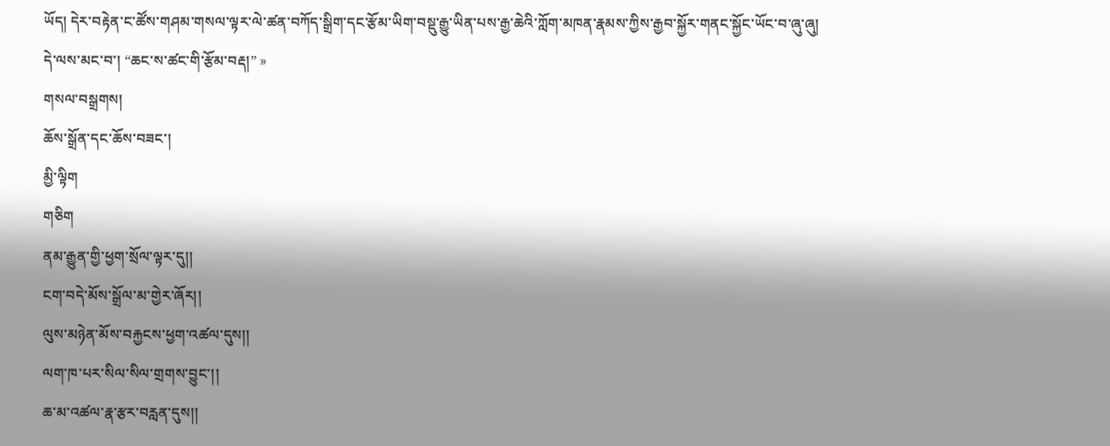ཡོད། དེར་བརྟེན་ང་ཚོས་གཤམ་གསལ་ལྟར་ལེ་ཚན་བཀོད་སྒྲིག་དང་རྩོམ་ཡིག་བསྡུ་རྒྱུ་ཡིན་པས་རྒྱ་ཆེའི་ཀློག་མཁན་རྣམས་ཀྱིས་རྒྱབ་སྐྱོར་གནང་སྐྱོང་ཡོང་བ་ཞུ་ཞུ།
དེ་ལས་མང་བ་། “ཆང་ས་ཚང་གི་རྩོམ་བརྡ།” »
གསལ་བསྒྲགས།
ཆོས་སྒྲོན་དང་ཆོས་བཟང་།
མྱི་ལྟིག
གཅིག
ནམ་རྒྱུན་གྱི་ཕྱག་སྲོལ་ལྟར་དུ།།
ངག་བདེ་མོས་སྒྲོལ་མ་གྱེར་ཞོར།།
ལུས་མཉེན་མོས་བརྐྱངས་ཕྱག་འཚལ་དུས།།
ལག་ཁ་པར་སིལ་སིལ་གྲགས་བྱུང་།།
ཆ་མ་འཚལ་རྣ་རྩར་བརླན་དུས།།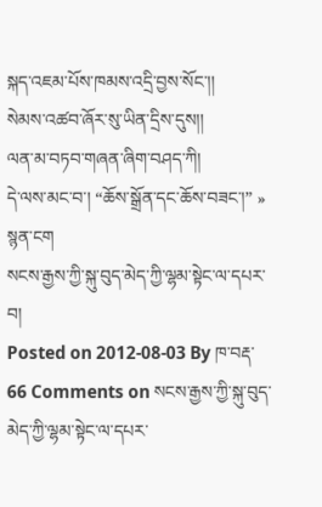སྐད་འཇམ་པོས་ཁམས་འདྲི་བྱས་སོང་།།
སེམས་འཚབ་ཞོར་སུ་ཡིན་དྲིས་དུས།།
ལན་མ་བཏབ་གཞན་ཞིག་བཤད་ཀི།
དེ་ལས་མང་བ་། “ཆོས་སྒྲོན་དང་ཆོས་བཟང་།” »
སྙན་ངག
སངས་རྒྱས་ཀྱི་སྐུ་བུད་མེད་ཀྱི་ལྷམ་སྟེང་ལ་དཔར་བ།
Posted on 2012-08-03 By ཁ་བརྡ་ 66 Comments on སངས་རྒྱས་ཀྱི་སྐུ་བུད་མེད་ཀྱི་ལྷམ་སྟེང་ལ་དཔར་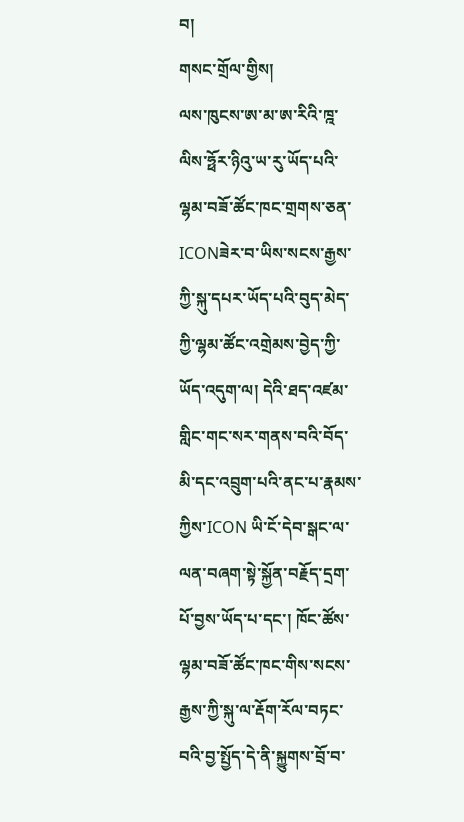བ།
གསང་གྲོལ་གྱིས།
ལས་ཁུངས་ཨ་མ་ཨ་རིའི་ཁྰ་ལིས་ཧྥོར་ཉིའུ་ཡ་རུ་ཡོད་པའི་ལྷམ་བཟོ་ཚོང་ཁང་གྲགས་ཅན་ICONཟེར་བ་ཡིས་སངས་རྒྱས་ཀྱི་སྐུ་དཔར་ཡོད་པའི་བུད་མེད་ཀྱི་ལྷམ་ཚོང་འགྲེམས་བྱེད་ཀྱི་ཡོད་འདུག་ལ། དེའི་ཐད་འཛམ་གླིང་གང་སར་གནས་བའི་བོད་མི་དང་འབྲུག་པའི་ནང་པ་རྣམས་ཀྱིས་ICON ཡི་ངོ་དེབ་སྒང་ལ་ལན་བཞག་སྟེ་སྐྱོན་བརྗོད་དྲག་པོ་བྱས་ཡོད་པ་དང་། ཁོང་ཚོས་ལྷམ་བཟོ་ཚོང་ཁང་གིས་སངས་རྒྱས་ཀྱི་སྐུ་ལ་རྡོག་རོལ་བཏང་བའི་བྱ་སྤྱོད་དེ་ནི་སྐྱུགས་བྲོ་བ་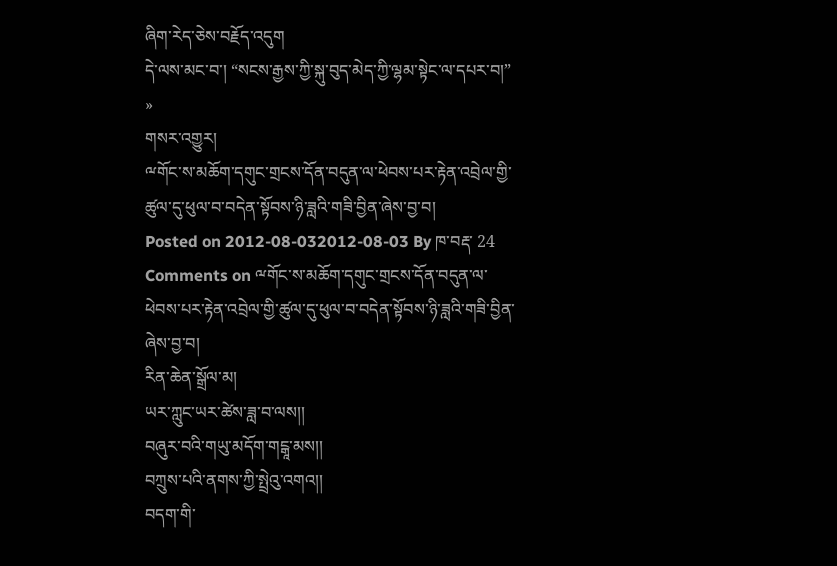ཞིག་རེད་ཅེས་བརྗོད་འདུག
དེ་ལས་མང་བ་། “སངས་རྒྱས་ཀྱི་སྐུ་བུད་མེད་ཀྱི་ལྷམ་སྟེང་ལ་དཔར་བ།” »
གསར་འགྱུར།
ྋགོང་ས་མཆོག་དགུང་གྲངས་དོན་བདུན་ལ་ཕེབས་པར་རྟེན་འབྲེལ་གྱི་ཚུལ་དུ་ཕུལ་བ་བདེན་སྟོབས་ཉི་ཟླའི་གཟི་བྱིན་ཞེས་བྱ་བ།
Posted on 2012-08-032012-08-03 By ཁ་བརྡ་ 24 Comments on ྋགོང་ས་མཆོག་དགུང་གྲངས་དོན་བདུན་ལ་ཕེབས་པར་རྟེན་འབྲེལ་གྱི་ཚུལ་དུ་ཕུལ་བ་བདེན་སྟོབས་ཉི་ཟླའི་གཟི་བྱིན་ཞེས་བྱ་བ།
རིན་ཆེན་སྒྲོལ་མ།
ཡར་ཀླུང་ཡར་ཚེས་ཟླ་བ་ལས།།
བཞུར་བའི་གཡུ་མདོག་གངྒཱ་མས།།
བཀྲུས་པའི་ནགས་ཀྱི་སྤྲེའུ་འགའ།།
བདག་གི་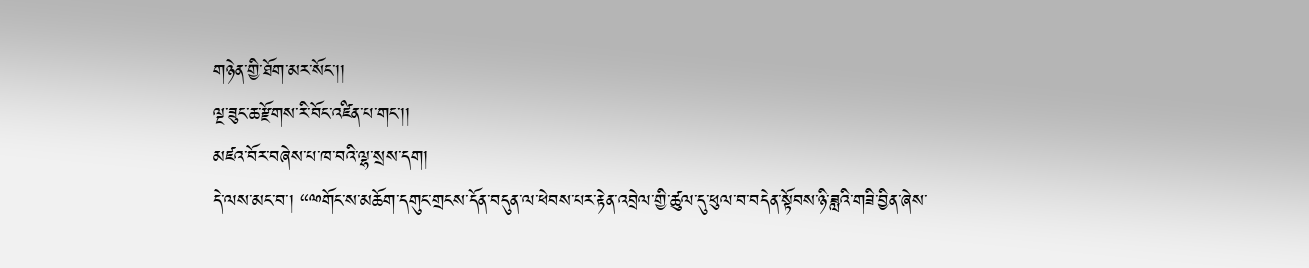གཉེན་གྱི་ཐོག་མར་སོང་།།
ལྔ་ཟུང་ཆ་རྫོགས་རི་བོང་འཛིན་པ་གང་།།
མཛའ་བོར་བཞེས་པ་ཁ་བའི་ལྷ་སྲས་དག།
དེ་ལས་མང་བ་། “ྋགོང་ས་མཆོག་དགུང་གྲངས་དོན་བདུན་ལ་ཕེབས་པར་རྟེན་འབྲེལ་གྱི་ཚུལ་དུ་ཕུལ་བ་བདེན་སྟོབས་ཉི་ཟླའི་གཟི་བྱིན་ཞེས་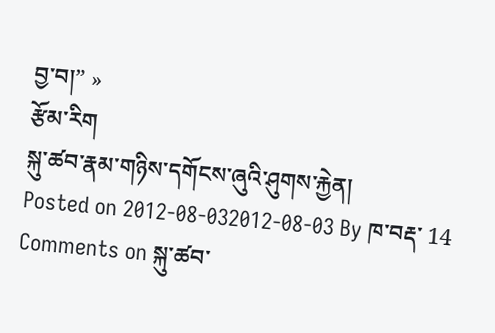བྱ་བ།” »
རྩོམ་རིག
སྐུ་ཚབ་རྣམ་གཉིས་དགོངས་ཞུའི་ཤུགས་རྐྱེན།
Posted on 2012-08-032012-08-03 By ཁ་བརྡ་ 14 Comments on སྐུ་ཚབ་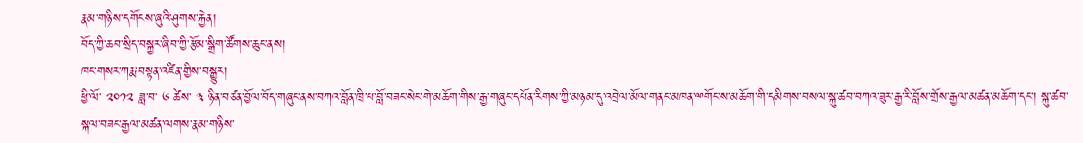རྣམ་གཉིས་དགོངས་ཞུའི་ཤུགས་རྐྱེན།
བོད་ཀྱི་ཆབ་སྲིད་བསྐྱར་ཞིབ་ཀྱི་རྩོམ་སྒྲིག་ཚོགས་ཆུང་ནས།
ཁང་གསར་ཀརྨ་བསྟན་འཛིན་གྱིས་བསྒྱུར།
ཕྱི་ལོ་ ༢༠༡༢ ཟླ་བ་ ༦ ཚེས་ ༣ ཉིན་བཙན་བྱོལ་བོད་གཞུང་ནས་བཀའ་བློན་ཁྲི་པ་བློ་བཟང་སེང་གེ་མཆོག་གིས་རྒྱ་གཞུང་དཔོན་རིགས་ཀྱི་མཉམ་དུ་འབྲེལ་མོལ་གནང་མཁན་ྋགོང་ས་མཆོག་གི་དམིགས་བསལ་སྐུ་ཚབ་བཀའ་ཟུར་རྒྱ་རི་བློས་གྲོས་རྒྱལ་མཚན་མཆོག་དང་། སྐུ་ཚབ་སྐལ་བཟང་རྒྱལ་མཚན་ལགས་རྣམ་གཉིས་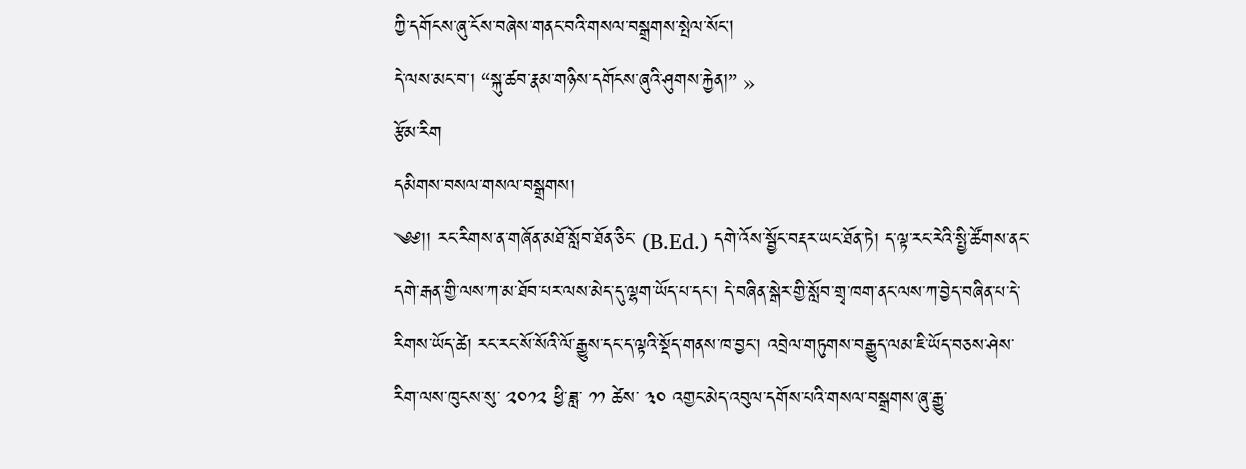ཀྱི་དགོངས་ཞུ་ངོས་བཞེས་གནང་བའི་གསལ་བསྒྲགས་སྤེལ་སོང།
དེ་ལས་མང་བ་། “སྐུ་ཚབ་རྣམ་གཉིས་དགོངས་ཞུའི་ཤུགས་རྐྱེན།” »
རྩོམ་རིག
དམིགས་བསལ་གསལ་བསྒྲགས།
༄༅།། རང་རིགས་ན་གཞོན་མཐོ་སློབ་ཐོན་ཅིང་ (B.Ed.) དགེ་འོས་སྦྱོང་བརྡར་ཡང་ཐོན་ཏེ། ད་ལྟ་རང་རེའི་སྤྱི་ཚོགས་ནང་དགེ་རྒན་གྱི་ལས་ཀ་མ་ཐོབ་པར་ལས་མེད་དུ་ལྷག་ཡོད་པ་དང་། དེ་བཞིན་སྒེར་གྱི་སློབ་གྲྭ་ཁག་ནང་ལས་ཀ་བྱེད་བཞིན་པ་དེ་རིགས་ཡོད་ཚེ། རང་རང་སོ་སོའི་ལོ་རྒྱུས་དང་ད་ལྟའི་སྡོད་གནས་ཁ་བྱང་། འབྲེལ་གཏུགས་བརྒྱུད་ལམ་ཇི་ཡོད་བཅས་ཤེས་རིག་ལས་ཁུངས་སུ་ ༢༠༡༢ ཕྱི་ཟླ་ ༡༡ ཚེས་ ༣༠ འགྱང་མེད་འབུལ་དགོས་པའི་གསལ་བསྒྲགས་ཞུ་རྒྱུ་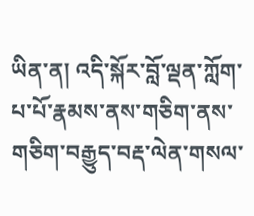ཡིན་ན། འདི་སྐོར་བློ་ལྡན་ཀློག་པ་པོ་རྣམས་ནས་གཅིག་ནས་གཅིག་བརྒྱུད་བརྡ་ལེན་གསལ་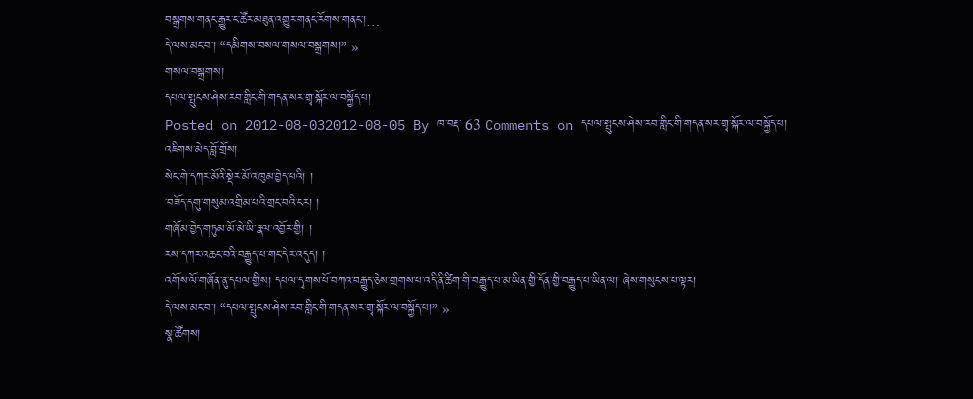བསྒྲགས་གནང་རྒྱུར་ང་ཚོར་མཐུན་འགྱུར་གནང་རོགས་གནང་།…
དེ་ལས་མང་བ་། “དམིགས་བསལ་གསལ་བསྒྲགས།” »
གསལ་བསྒྲགས།
དཔལ་སྤུངས་ཤེས་རབ་གླིང་གི་གདན་སར་གྲྭ་སྐོར་ལ་བསྐྱོད་པ།
Posted on 2012-08-032012-08-05 By ཁ་བརྡ་ 63 Comments on དཔལ་སྤུངས་ཤེས་རབ་གླིང་གི་གདན་སར་གྲྭ་སྐོར་ལ་བསྐྱོད་པ།
འཇིགས་མེད་བློ་གྲོས།
སེང་གེ་དཀར་མོའི་སྡེར་མོ་འཁུམ་བྱེད་པའི། །
་བཟོད་དགུ་གསུམ་འགྲིམ་པའི་གྲང་བའི་ངར། །
གཞོམ་བྱེད་གཏུམ་མོ་མེ་ཡི་རྣལ་འབྱོར་གྱི། །
རས་དཀར་འཆང་བའི་བརྒྱུད་པ་གང་དེར་འདུད། །
འགོས་ལོ་གཞོན་ནུ་དཔལ་གྱིས། དཔལ་དྭགས་པོ་བཀའ་བརྒྱུད་ཅེས་གྲགས་པ་འདི་ནི་ཚིག་གི་བརྒྱུད་པ་མ་ཡིན་གྱི་དོན་གྱི་བརྒྱུད་པ་ཡིན་ལ། ཞེས་གསུངས་པ་ལྟར།
དེ་ལས་མང་བ་། “དཔལ་སྤུངས་ཤེས་རབ་གླིང་གི་གདན་སར་གྲྭ་སྐོར་ལ་བསྐྱོད་པ།” »
སྣ་ཚོགས།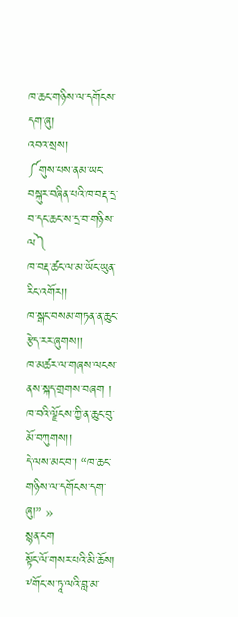ཁ་ཆང་གཉིས་ལ་དགོངས་དག་ཞུ།
འབའ་སྲས།
༼གུས་པས་ནམ་ཡང་བསྐུར་བཞིན་པའི་ཁ་བརྡ་དྲ་བ་དང་ཆང་ས་དྲ་བ་གཉིས་ལ༽
ཁ་བརྡ་ཚང་ལ་མ་ཡོང་ཡུན་རིང་འགོར།།
ཁ་སྒང་བསམ་གཏན་ན་ཆུང་རྩེད་རར་ཞུགས།།
ཁ་མཚར་ལ་གཞས་ལངས་ནས་སྐད་གྲགས་བཞག །
ཁ་བའི་ལྗོངས་ཀྱི་ན་ཆུང་བུ་མོ་བཀུགས།།
དེ་ལས་མང་བ་། “ཁ་ཆང་གཉིས་ལ་དགོངས་དག་ཞུ།” »
སྙན་ངག
སྟོང་ལོ་གསར་པའི་མི་ཆོས།
༸གོང་ས་ཏཱ་ལའི་བླ་མ་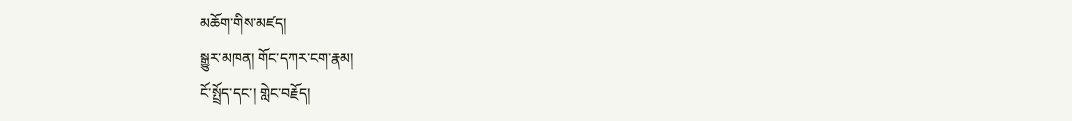མཆོག་གིས་མཛད།
སྒྱུར་མཁན། གོང་དཀར་ངག་རྣམ།
ངོ་སྤྲོད་དང་། གླེང་བརྗོད།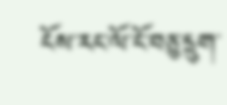ངོས་རང་ལོ་ངོ་བཅུ་དྲུག་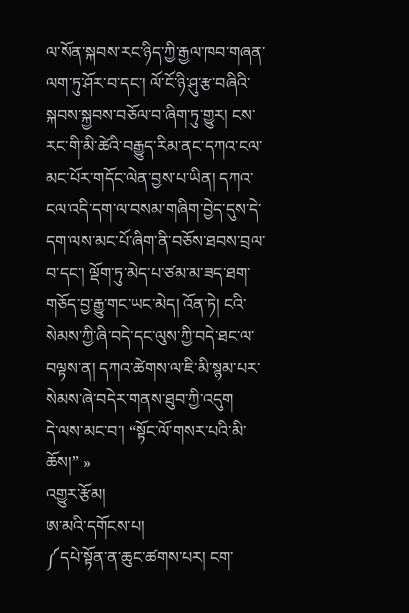ལ་སོན་སྐབས་རང་ཉིད་ཀྱི་རྒྱལ་ཁབ་གཞན་ལག་ཏུ་ཤོར་བ་དང་། ལོ་ངོ་ཉི་ཤུ་རྩ་བཞིའི་སྐབས་སྐྱབས་བཅོལ་བ་ཞིག་ཏུ་གྱུར། ངས་རང་གི་མི་ཚེའི་བརྒྱུད་རིམ་ནང་དཀའ་ངལ་མང་པོར་གདོང་ལེན་བྱས་པ་ཡིན། དཀའ་ངལ་འདི་དག་ལ་བསམ་གཞིག་བྱེད་དུས་དེ་དག་ལས་མང་པོ་ཞིག་ནི་བཅོས་ཐབས་བྲལ་བ་དང་། ལྡོག་ཏུ་མེད་པ་ཙམ་མ་ཟད་ཐག་གཅོད་བྱ་རྒྱུ་གང་ཡང་མེད། འོན་ཏེ། ངའི་སེམས་ཀྱི་ཞི་བདེ་དང་ལུས་ཀྱི་བདེ་ཐང་ལ་བལྟས་ན། དཀའ་ཚེགས་ལ་ཇི་མི་སྙམ་པར་སེམས་ཞེ་བདེར་གནས་ཐུབ་ཀྱི་འདུག
དེ་ལས་མང་བ་། “སྟོང་ལོ་གསར་པའི་མི་ཆོས།” »
འགྱུར་རྩོམ།
ཨ་མའི་དགོངས་པ།
༼དཔེ་སྟོན་ན་ཆུང་ཚགས་པར། ངག་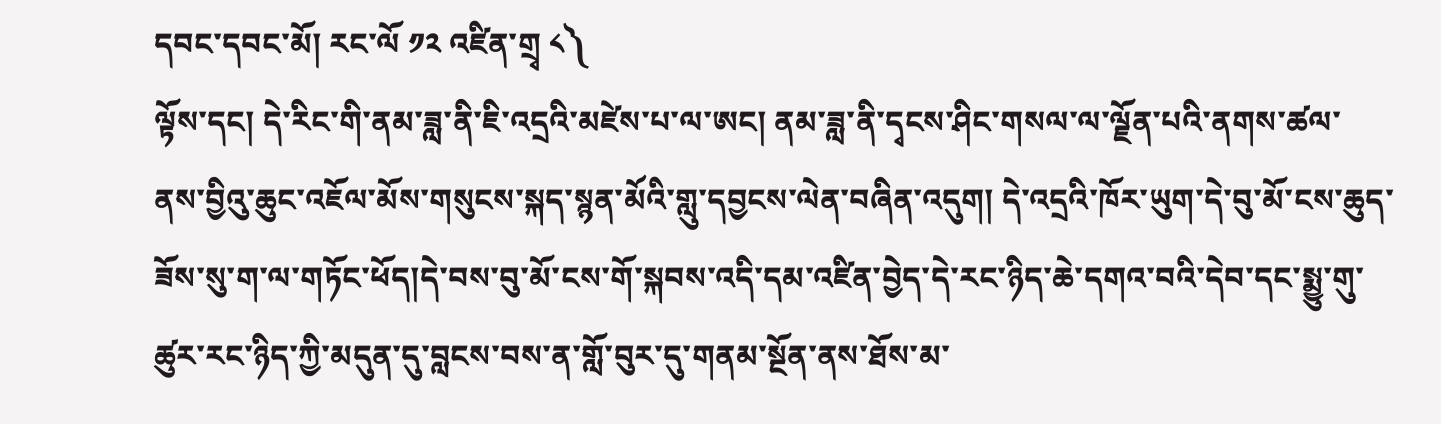དབང་དབང་མོ། རང་ལོ ༡༢ འཛིན་གྲྭ ༨༽
ལྟོས་དང། དེ་རིང་གི་ནམ་ཟླ་ནི་ཇི་འདྲའི་མཛེས་པ་ལ་ཨང། ནམ་ཟླ་ནི་དྭངས་ཤིང་གསལ་ལ་ལྗོན་པའི་ནགས་ཚལ་ནས་བྱིའུ་ཆུང་འཇོལ་མོས་གསུངས་སྐད་སྙན་མོའི་གླུ་དབྱངས་ལེན་བཞིན་འདུག། དེ་འདྲའི་ཁོར་ཡུག་དེ་བུ་མོ་ངས་ཆུད་ཟོས་སུ་ག་ལ་གཏོང་ཕོད།དེ་བས་བུ་མོ་ངས་གོ་སྐབས་འདི་དམ་འཛིན་བྱེད་དེ་རང་ཉིད་ཆེ་དགའ་བའི་དེབ་དང་སྨྱུ་གུ་ཚུར་རང་ཉིད་ཀྱི་མདུན་དུ་བླངས་བས་ན་གློ་བུར་དུ་གནམ་སྔོན་ནས་ཐོས་མ་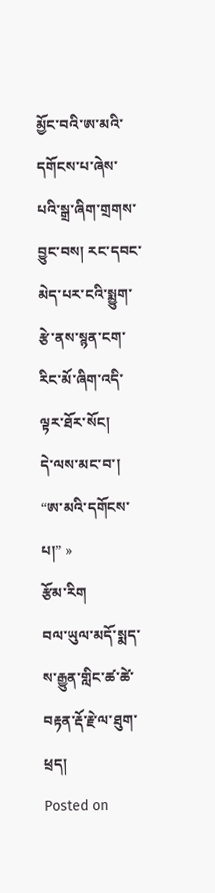མྱོང་བའི་ཨ་མའི་དགོངས་པ་ཞེས་པའི་སྒྲ་ཞིག་གྲགས་བྱུང་བས། རང་དབང་མེད་པར་ངའི་སྨྱུག་རྩེ་ནས་སྙན་ངག་རིང་མོ་ཞིག་འདི་ལྟར་ཐོར་སོང།
དེ་ལས་མང་བ་། “ཨ་མའི་དགོངས་པ།” »
རྩོམ་རིག
བལ་ཡུལ་མདོ་སྨད་ས་རྒྱུན་གླིང་ཚ་ཚེ་བརྟན་རྡོ་རྗེ་ལ་ཐུག་ཕྲད།
Posted on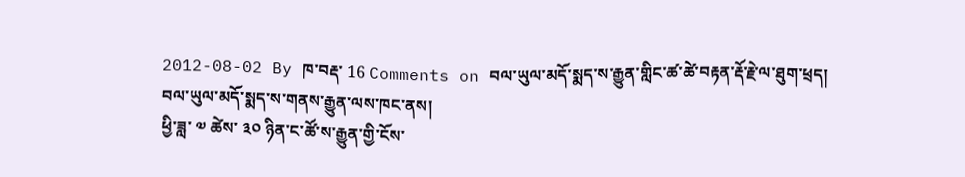2012-08-02 By ཁ་བརྡ་ 16 Comments on བལ་ཡུལ་མདོ་སྨད་ས་རྒྱུན་གླིང་ཚ་ཚེ་བརྟན་རྡོ་རྗེ་ལ་ཐུག་ཕྲད།
བལ་ཡུལ་མདོ་སྨད་ས་གནས་རྒྱུན་ལས་ཁང་ནས།
ཕྱི་ཟླ་ ༧ ཚེས་ ༣༠ ཉིན་ང་ཚོ་ས་རྒྱུན་གྱི་ངོས་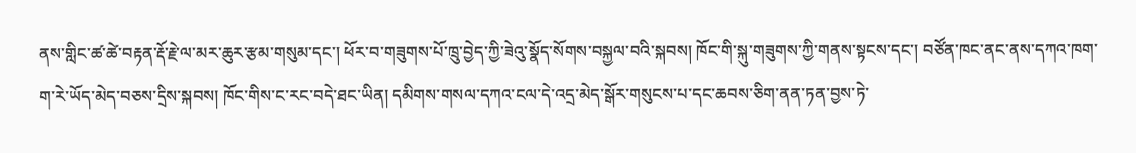ནས་གླིང་ཚ་ཚེ་བརྟན་རྡོ་རྗེ་ལ་མར་ཆུར་རྩམ་གསུམ་དང་། ཕོར་བ་གཟུགས་པོ་ཁྲུ་བྱེད་ཀྱི་ཟེའུ་སྣོད་སོགས་བསྐྱལ་བའི་སྐབས། ཁོང་གི་སྐུ་གཟུགས་ཀྱི་གནས་སྟངས་དང་། བཙོན་ཁང་ནང་ནས་དཀའ་ཁག་ག་རེ་ཡོད་མེད་བཅས་དྲིས་སྐབས། ཁོང་གིས་ང་རང་བདེ་ཐང་ཡིན། དམིགས་གསལ་དཀའ་ངལ་དེ་འདྲ་མེད་སྒོར་གསུངས་པ་དང་ཆབས་ཅིག་ནན་ཏན་བྱས་ཏེ་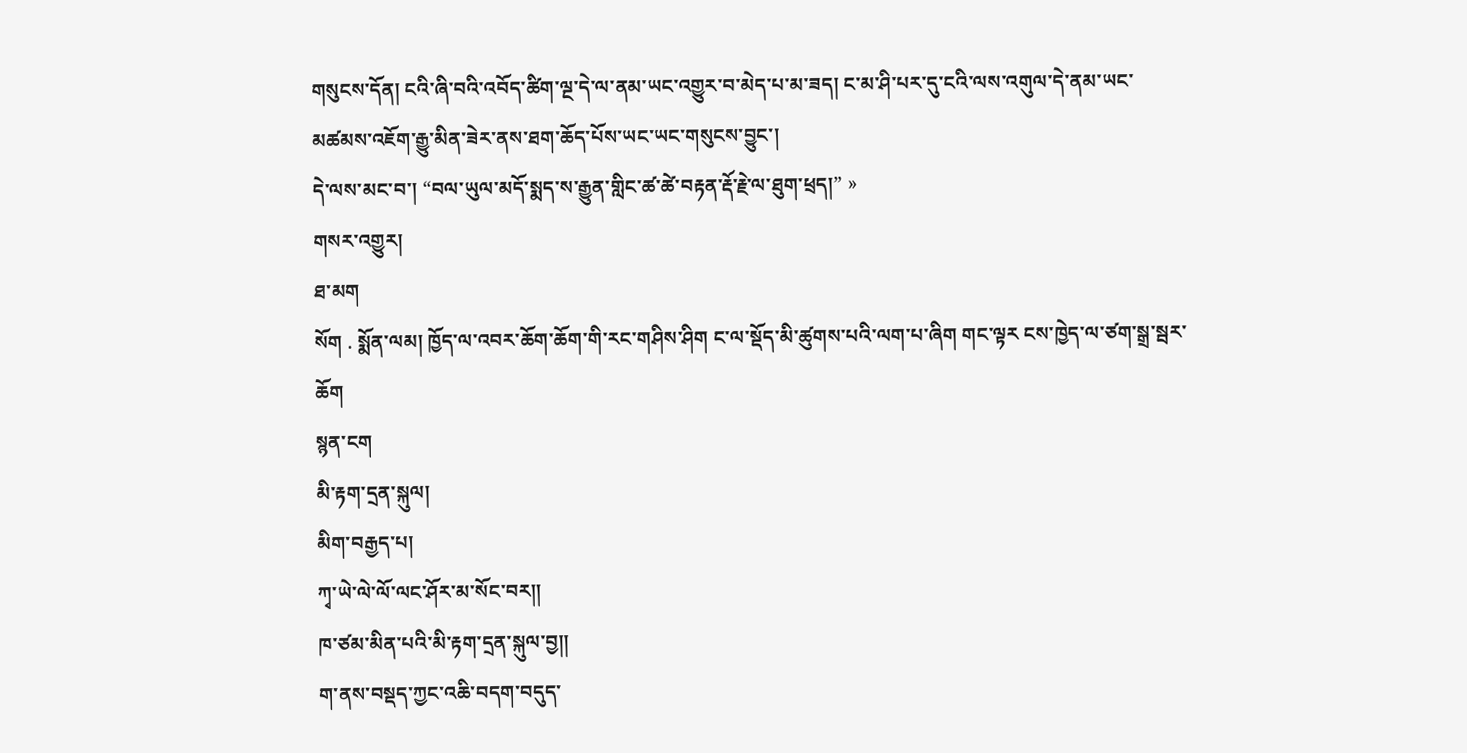གསུངས་དོན། ངའི་ཞི་བའི་འབོད་ཚིག་ལྔ་དེ་ལ་ནམ་ཡང་འགྱུར་བ་མེད་པ་མ་ཟད། ང་མ་ཤི་པར་དུ་ངའི་ལས་འགུལ་དེ་ནམ་ཡང་མཚམས་འཇོག་རྒྱུ་མིན་ཟེར་ནས་ཐག་ཆོད་པོས་ཡང་ཡང་གསུངས་བྱུང་།
དེ་ལས་མང་བ་། “བལ་ཡུལ་མདོ་སྨད་ས་རྒྱུན་གླིང་ཚ་ཚེ་བརྟན་རྡོ་རྗེ་ལ་ཐུག་ཕྲད།” »
གསར་འགྱུར།
ཐ་མག
སོག . སྨོན་ལམ། ཁྱོད་ལ་འབར་ཆོག་ཆོག་གི་རང་གཤིས་ཤིག ང་ལ་སྡོད་མི་ཚུགས་པའི་ལག་པ་ཞིག གང་ལྟར ངས་ཁྱེད་ལ་ཙག་སྒྲ་སྦར་ཆོག
སྙན་ངག
མི་རྟག་དྲན་སྐུལ།
མིག་བརྒྱད་པ།
ཀྭ་ཡེ་ལེ་ལོ་ལང་ཤོར་མ་སོང་བར།།
ཁ་ཙམ་མིན་པའི་མི་རྟག་དྲན་སྐུལ་བྱ།།
ག་ནས་བསྡད་ཀྱང་འཆི་བདག་བདུད་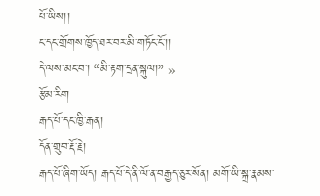པོ་ཡིས།།
ང་དང་གྲོགས་ཁྱོད་ཐར་བར་མི་གཏོང་ངོ་།།
དེ་ལས་མང་བ་། “མི་རྟག་དྲན་སྐུལ།” »
རྩོམ་རིག
རྒད་པོ་དང་ཁྱི་རྒན།
དོན་གྲུབ་རྡོ་རྗེ།
རྒད་པོ་ཞིག་ཡོད། རྒད་པོ་དེ་ནི་ལོ་ན་བརྒྱད་ཅུར་སོན། མགོ་ཡི་སྐྲ་རྣམས་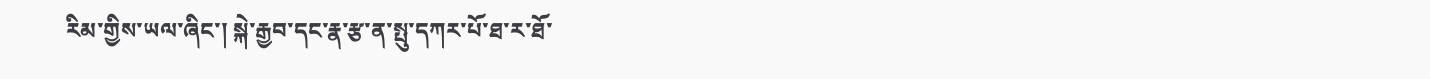རིམ་གྱིས་ཡལ་ཞིང་། སྐེ་རྒྱབ་དང་རྣ་རྩ་ན་སྤུ་དཀར་པོ་ཐ་ར་ཐོ་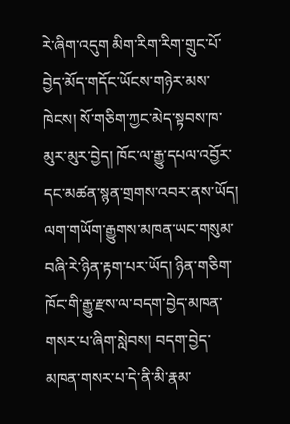རེ་ཞིག་འདུག མིག་རིག་རིག་གྲུང་པོ་བྱེད་མོད་གདོང་ཡོངས་གཉེར་མས་ཁེངས། སོ་གཅིག་ཀྱང་མེད་སྟབས་ཁ་མུར་མུར་བྱེད། ཁོང་ལ་རྒྱུ་དཔལ་འབྱོར་དང་མཚན་སྙན་གྲགས་འབར་ནས་ཡོད། ལག་གཡོག་རྒྱུགས་མཁན་ཡང་གསུམ་བཞི་རེ་ཉིན་རྟག་པར་ཡོད། ཉིན་གཅིག་ཁོང་གི་རྒྱུ་རྫས་ལ་བདག་བྱེད་མཁན་གསར་པ་ཞིག་སླེབས། བདག་བྱེད་མཁན་གསར་པ་དེ་ནི་མི་རྣམ་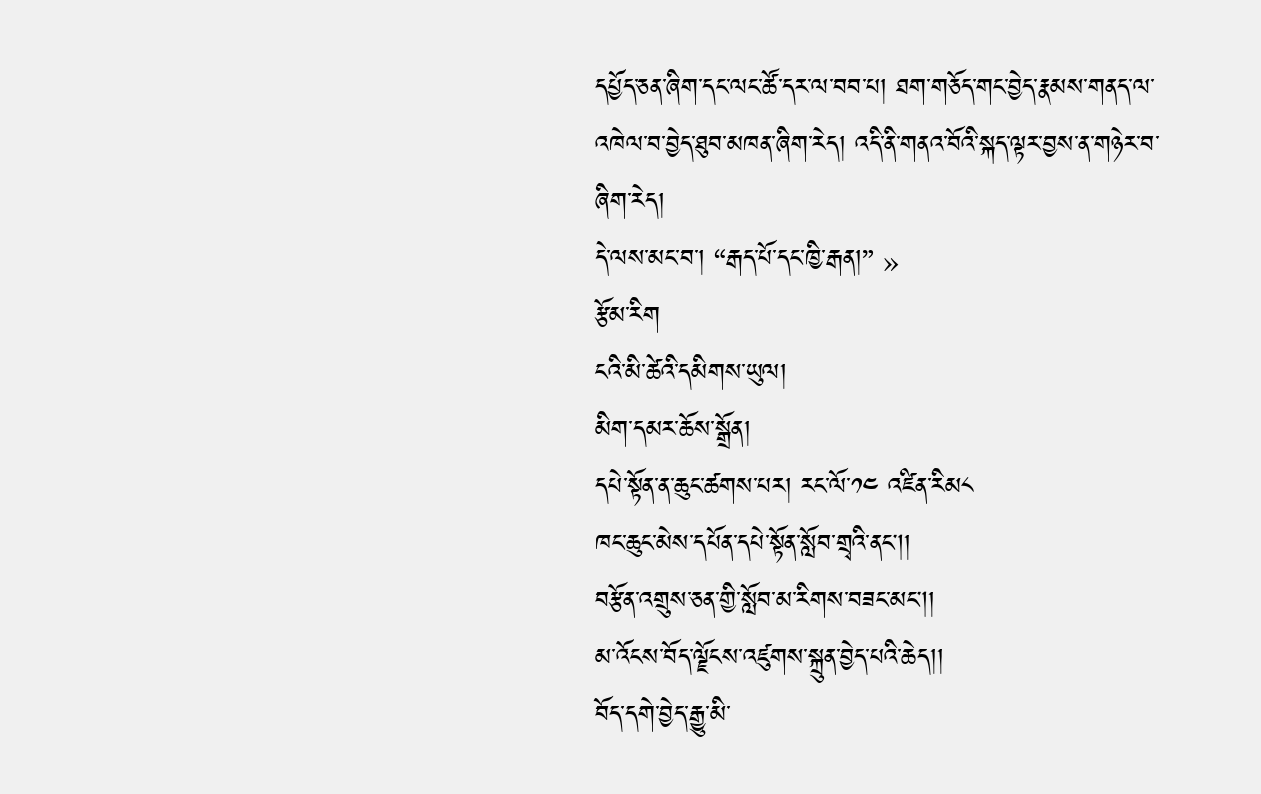དཔྱོད་ཅན་ཞིག་དང་ལང་ཚོ་དར་ལ་བབ་པ། ཐག་གཅོད་གང་བྱེད་རྣམས་གནད་ལ་འཁེལ་བ་བྱེད་ཐུབ་མཁན་ཞིག་རེད། འདི་ནི་གནའ་བོའི་སྐད་ལྟར་བྱས་ན་གཉེར་བ་ཞིག་རེད།
དེ་ལས་མང་བ་། “རྒད་པོ་དང་ཁྱི་རྒན།” »
རྩོམ་རིག
ངའི་མི་ཚེའི་དམིགས་ཡུལ།
མིག་དམར་ཆོས་སྒྲོན།
དཔེ་སྟོན་ན་ཆུང་ཚགས་པར། རང་ལོ་༡༤ འཛིན་རིམ༨
ཁང་ཆུང་མེས་དཔོན་དཔེ་སྟོན་སློབ་གྲྭའི་ནང།།
བརྩོན་འགྲུས་ཅན་གྱི་སློབ་མ་རིགས་བཟང་མང།།
མ་འོངས་བོད་ལྗོངས་འཛུགས་སྐྲུན་བྱེད་པའི་ཆེད།།
བོད་དགེ་བྱེད་རྒྱུ་མི་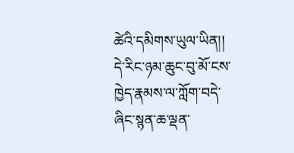ཚེའི་དམིགས་ཡུལ་ཡིན།།
དེ་རིང་ཉམ་ཆུང་བུ་མོ་ངས་ཁྱེད་རྣམས་ལ་ཀློག་བདེ་ཞིང་སྙན་ཆ་ལྡན་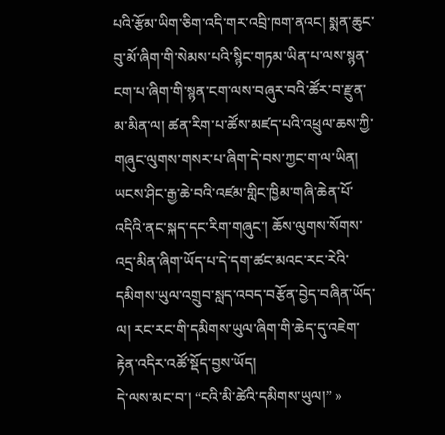པའི་རྩོམ་ཡིག་ཅིག་འདི་གར་འབྲི་ཁག་ནའང། སྨན་ཆུང་བུ་མོ་ཞིག་གི་སེམས་པའི་སྙིང་གཏམ་ཡིན་པ་ལས་སྙན་ངག་པ་ཞིག་གི་སྙན་ངག་ལས་བཞུར་བའི་ཚོར་བ་རྫུན་མ་མིན་ལ། ཚན་རིག་པ་ཚོས་མཛད་པའི་འཕྲུལ་ཆས་ཀྱི་གཞུང་ལུགས་གསར་པ་ཞིག་དེ་བས་ཀྱང་ག་ལ་ཡིན། ཡངས་ཤིང་རྒྱ་ཆེ་བའི་འཛམ་གླིང་ཁྱིམ་གཞི་ཆེན་པོ་འདིའི་ནང་སྐད་དང་རིག་གཞུང་། ཆོས་ལུགས་སོགས་འདྲ་མིན་ཞིག་ཡོད་པ་དེ་དག་ཚང་མའང་རང་རེའི་དམིགས་ཡུལ་འགྲུབ་སླད་འབད་བརྩོན་བྱེད་བཞིན་ཡོད་ལ། རང་རང་གི་དམིགས་ཡུལ་ཞིག་གི་ཆེད་དུ་འཇེག་རྟེན་འདིར་འཚོ་སྡོད་བྱས་ཡོད།
དེ་ལས་མང་བ་། “ངའི་མི་ཚེའི་དམིགས་ཡུལ།” »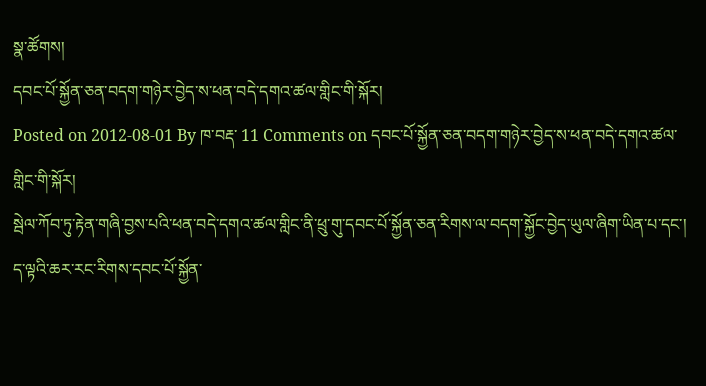སྣ་ཚོགས།
དབང་པོ་སྐྱོན་ཅན་བདག་གཉེར་བྱེད་ས་ཕན་བདེ་དགའ་ཚལ་གླིང་གི་སྐོར།
Posted on 2012-08-01 By ཁ་བརྡ་ 11 Comments on དབང་པོ་སྐྱོན་ཅན་བདག་གཉེར་བྱེད་ས་ཕན་བདེ་དགའ་ཚལ་གླིང་གི་སྐོར།
སྦེལ་ཀོབ་ཏུ་རྟེན་གཞི་བྱས་པའི་ཕན་བདེ་དགའ་ཚལ་གླིང་ནི་ཕྲུ་གུ་དབང་པོ་སྐྱོན་ཅན་རིགས་ལ་བདག་སྐྱོང་བྱེད་ཡུལ་ཞིག་ཡིན་པ་དང་། ད་ལྟའི་ཆར་རང་རིགས་དབང་པོ་སྐྱོན་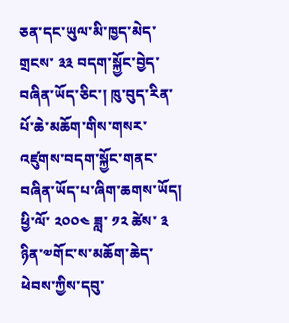ཅན་དང་ཡུལ་མི་ཁྱད་མེད་གྲངས་ ༣༣ བདག་སྐྱོང་བྱེད་བཞིན་ཡོད་ཅིང་། ཁུ་བུད་རིན་པོ་ཆེ་མཆོག་གིས་གསར་འཛུགས་བདག་སྐྱོང་གནང་བཞིན་ཡོད་པ་ཞིག་ཆགས་ཡོད། ཕྱི་ལོ་ ༢༠༠༤ ཟླ་ ༡༢ ཚེས་ ༣ ཉིན་༧གོང་ས་མཆོག་ཆེད་ཕེབས་ཀྱིས་དབུ་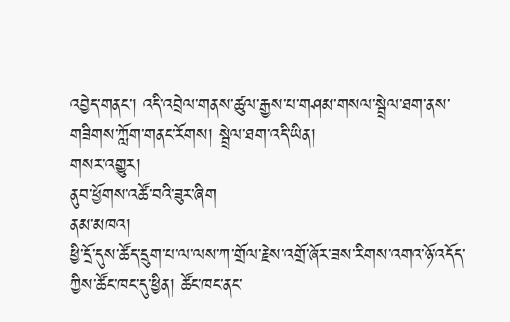འབྱེད་གནང་། འདི་འབྲེལ་གནས་ཚུལ་རྒྱས་པ་གཤམ་གསལ་སྦྲེལ་ཐག་ནས་གཟིགས་ཀློག་གནང་རོགས། སྦྲེལ་ཐག་འདི་ཡིན།
གསར་འགྱུར།
ནུབ་ཕྱོགས་འཚོ་བའི་ཟུར་ཞིག
ནམ་མཁའ།
ཕྱི་དྲོ་དུས་ཚོད་དྲུག་པ་ལ་ལས་ཀ་གྲོལ་རྗེས་འགྲོ་ཞོར་ཟས་རིགས་འགའ་ཉོ་འདོད་ཀྱིས་ཚོང་ཁང་དུ་ཕྱིན། ཚོང་ཁང་ནང་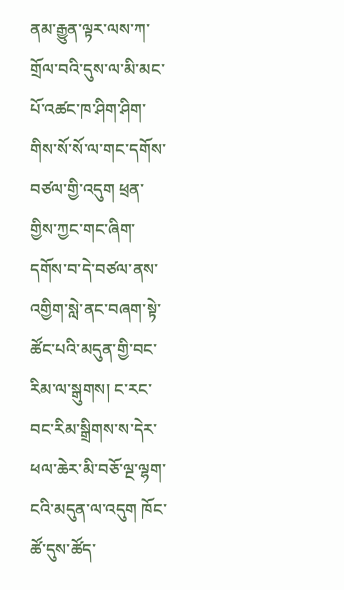ནམ་རྒྱུན་ལྟར་ལས་ཀ་གྲོལ་བའི་དུས་ལ་མི་མང་པོ་འཚང་ཁ་ཤིག་ཤིག་གིས་སོ་སོ་ལ་གང་དགོས་བཙལ་གྱི་འདུག ཕྲན་གྱིས་ཀྱང་གང་ཞིག་དགོས་བ་དེ་བཙལ་ནས་འགྱིག་སླེ་ནང་བཞག་སྟེ་ཚོང་པའི་མདུན་གྱི་བང་རིམ་ལ་སྒུགས། ང་རང་བང་རིམ་སྒྲིགས་ས་དེར་ཕལ་ཆེར་མི་བཅོ་ལྔ་ལྷག་ངའི་མདུན་ལ་འདུག ཁོང་ཚོ་དུས་ཚོད་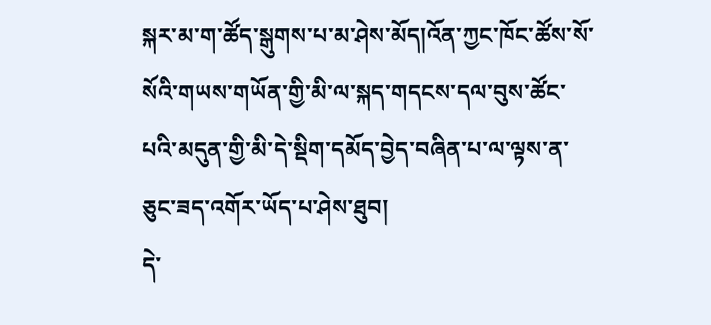སྐར་མ་ག་ཚོད་སྒུགས་པ་མ་ཤེས་མོད།འོན་ཀྱང་ཁོང་ཚོས་སོ་སོའི་གཡས་གཡོན་གྱི་མི་ལ་སྐད་གདངས་དལ་བུས་ཚོང་པའི་མདུན་གྱི་མི་དེ་སྡིག་དམོད་བྱེད་བཞིན་པ་ལ་ལྟས་ན་ཅུང་ཟད་འགོར་ཡོད་པ་ཤེས་ཐུབ།
དེ་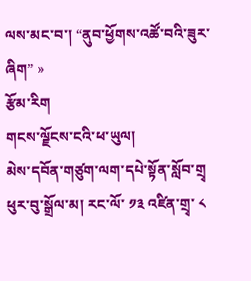ལས་མང་བ་། “ནུབ་ཕྱོགས་འཚོ་བའི་ཟུར་ཞིག” »
རྩོམ་རིག
གངས་ལྗོངས་ངའི་ཕ་ཡུལ།
མེས་དབོན་གཙུག་ལག་དཔེ་སྟོན་སློབ་གྲྭ ཕུར་བུ་སྒྲོལ་མ། རང་ལོ་ ༡༣ འཛིན་གྲྭ་ ༨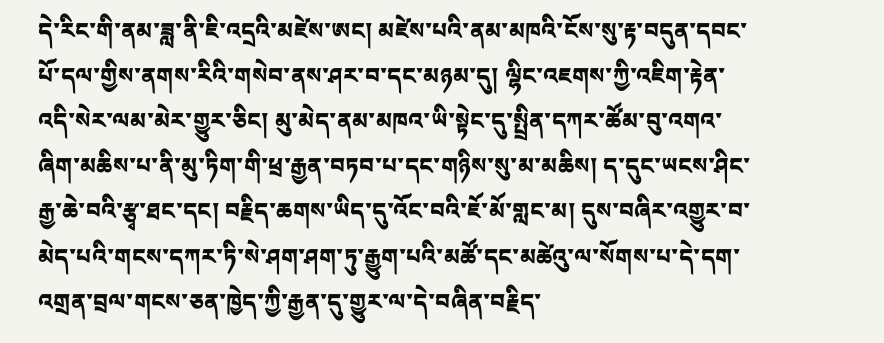དེ་རིང་གི་ནམ་ཟླ་ནི་ཇི་འདྲའི་མཛེས་ཨང། མཛེས་པའི་ནམ་མཁའི་ངོས་སུ་རྟ་བདུན་དབང་པོ་དལ་གྱིས་ནགས་རིའི་གསེབ་ནས་ཤར་བ་དང་མཉམ་དུ། ལྷིང་འཇགས་ཀྱི་འཇིག་རྟེན་འདི་སེར་ལམ་མེར་གྱུར་ཅིང། མུ་མེད་ནམ་མཁའ་ཡི་སྟེང་དུ་སྤྲིན་དཀར་ཚོམ་བུ་འགའ་ཞིག་མཆིས་པ་ནི་མུ་ཏིག་གི་ཕྲ་རྒྱན་བཏབ་པ་དང་གཉིས་སུ་མ་མཆིས། ད་དུང་ཡངས་ཤིང་རྒྱ་ཆེ་བའི་རྩྭ་ཐང་དང། བརྗིད་ཆགས་ཡིད་དུ་འོང་བའི་ཇོ་མོ་གླང་མ། དུས་བཞིར་འགྱུར་བ་མེད་པའི་གངས་དཀར་ཏི་སེ་ཤག་ཤག་ཏུ་རྒྱུག་པའི་མཚོ་དང་མཚེའུ་ལ་སོགས་པ་དེ་དག་འགྲན་བྲལ་གངས་ཅན་ཁྱེད་ཀྱི་རྒྱན་དུ་གྱུར་ལ་དེ་བཞིན་བརྗིད་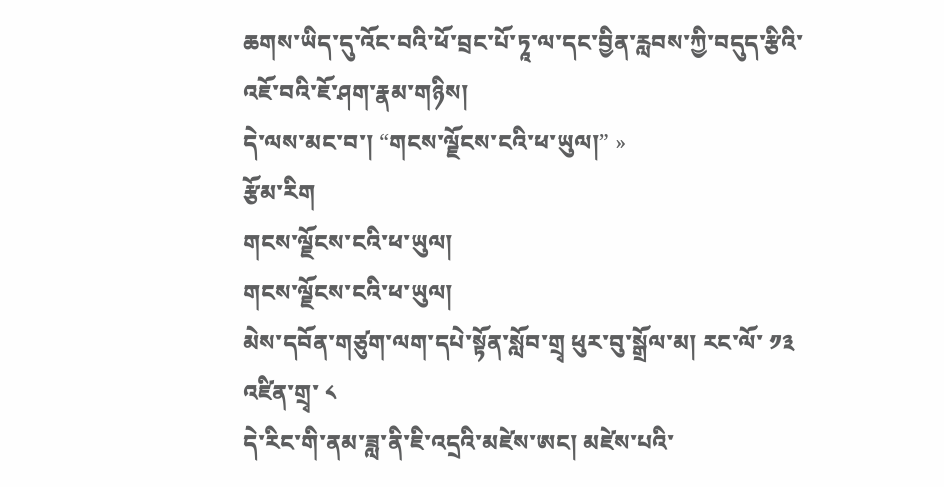ཆགས་ཡིད་དུ་འོང་བའི་ཕོ་བྲང་པོ་ཏཱ་ལ་དང་བྱིན་རླབས་ཀྱི་བདུད་རྩིའི་འཇོ་བའི་ཇོ་ཤག་རྣམ་གཉིས།
དེ་ལས་མང་བ་། “གངས་ལྗོངས་ངའི་ཕ་ཡུལ།” »
རྩོམ་རིག
གངས་ལྗོངས་ངའི་ཕ་ཡུལ།
གངས་ལྗོངས་ངའི་ཕ་ཡུལ།
མེས་དབོན་གཙུག་ལག་དཔེ་སྟོན་སློབ་གྲྭ ཕུར་བུ་སྒྲོལ་མ། རང་ལོ་ ༡༣ འཛིན་གྲྭ་ ༨
དེ་རིང་གི་ནམ་ཟླ་ནི་ཇི་འདྲའི་མཛེས་ཨང། མཛེས་པའི་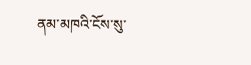ནམ་མཁའི་ངོས་སུ་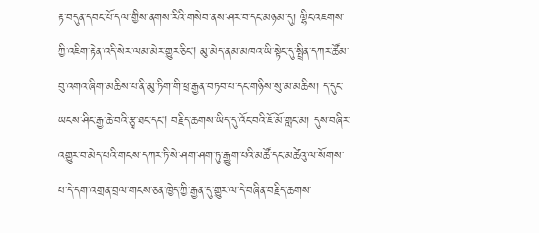རྟ་བདུན་དབང་པོ་དལ་གྱིས་ནགས་རིའི་གསེབ་ནས་ཤར་བ་དང་མཉམ་དུ། ལྷིང་འཇགས་ཀྱི་འཇིག་རྟེན་འདི་སེར་ལམ་མེར་གྱུར་ཅིང། མུ་མེད་ནམ་མཁའ་ཡི་སྟེང་དུ་སྤྲིན་དཀར་ཚོམ་བུ་འགའ་ཞིག་མཆིས་པ་ནི་མུ་ཏིག་གི་ཕྲ་རྒྱན་བཏབ་པ་དང་གཉིས་སུ་མ་མཆིས། ད་དུང་ཡངས་ཤིང་རྒྱ་ཆེ་བའི་རྩྭ་ཐང་དང། བརྗིད་ཆགས་ཡིད་དུ་འོང་བའི་ཇོ་མོ་གླང་མ། དུས་བཞིར་འགྱུར་བ་མེད་པའི་གངས་དཀར་ཏི་སེ་ཤག་ཤག་ཏུ་རྒྱུག་པའི་མཚོ་དང་མཚེའུ་ལ་སོགས་པ་དེ་དག་འགྲན་བྲལ་གངས་ཅན་ཁྱེད་ཀྱི་རྒྱན་དུ་གྱུར་ལ་དེ་བཞིན་བརྗིད་ཆགས་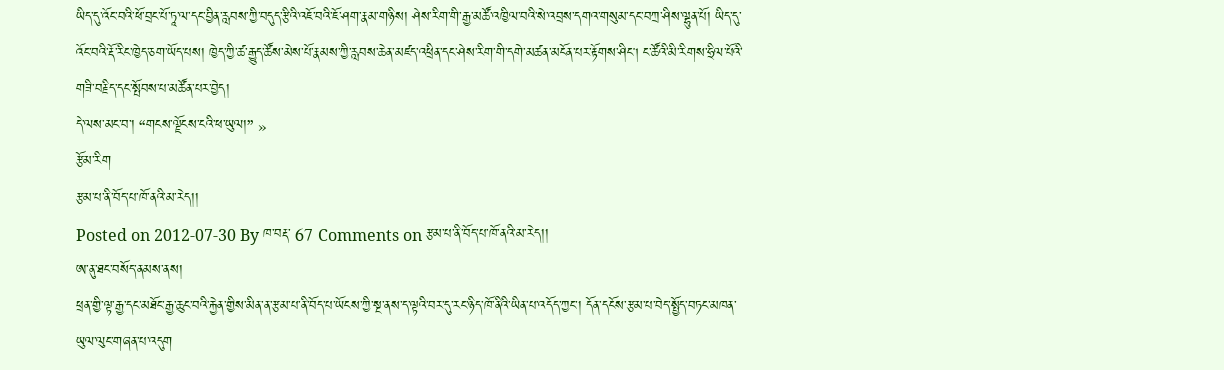ཡིད་དུ་འོང་བའི་ཕོ་བྲང་པོ་ཏཱ་ལ་དང་བྱིན་རླབས་ཀྱི་བདུད་རྩིའི་འཇོ་བའི་ཇོ་ཤག་རྣམ་གཉིས། ཤེས་རིག་གི་རྒྱ་མཚོ་འཁྱིལ་བའི་སེ་འབྲས་དགའ་གསུམ་དང་བཀྲ་ཤིས་ལྷུན་པོ། ཡིད་དུ་འོང་བའི་རྡོ་རིང་ཁྱེད་ཅག་ཡོད་པས། ཁྱེད་ཀྱི་ཚ་རྒྱུད་ཚོས་མེས་པོ་རྣམས་ཀྱི་རླབས་ཆེན་མཛད་འཕྲིན་དང་ཤེས་རིག་གི་དགེ་མཚན་མངོན་པར་རྟོགས་ཤིང། ང་ཚོའི་མི་རིགས་ཧྲིལ་པོའི་གཟི་བརྗིད་དང་སྤོབས་པ་མཚོན་པར་བྱེད།
དེ་ལས་མང་བ་། “གངས་ལྗོངས་ངའི་ཕ་ཡུལ།” »
རྩོམ་རིག
རྩམ་པ་ནི་བོད་པ་ཁོ་ནའི་མ་རེད།།
Posted on 2012-07-30 By ཁ་བརྡ་ 67 Comments on རྩམ་པ་ནི་བོད་པ་ཁོ་ནའི་མ་རེད།།
ཨ་ནུ་ཐང་བསོད་ནམས་ནས།
ཕྲན་གྱི་ལྟ་རྒྱ་དང་མཐོང་རྒྱ་ཆུང་བའི་རྐྱེན་གྱིས་མིན་ན་རྩམ་པ་ནི་བོད་པ་ཡོངས་ཀྱི་སྔ་ནས་ད་ལྟའི་བར་དུ་རང་ཉིད་ཁོ་ནིའི་ཡིན་པ་འདོད་ཀྱང་། དོན་དངོས་རྩམ་པ་བེད་སྤྱོད་བཏང་མཁན་ཡུལ་ལུང་གཞན་པ་འདུག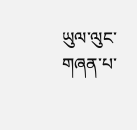ཡུལ་ལུང་གཞན་པ་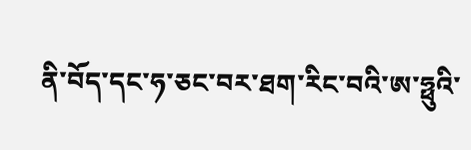ནི་བོད་དང་ཧ་ཅང་བར་ཐག་རིང་བའི་ཨ་ཧྥུའི་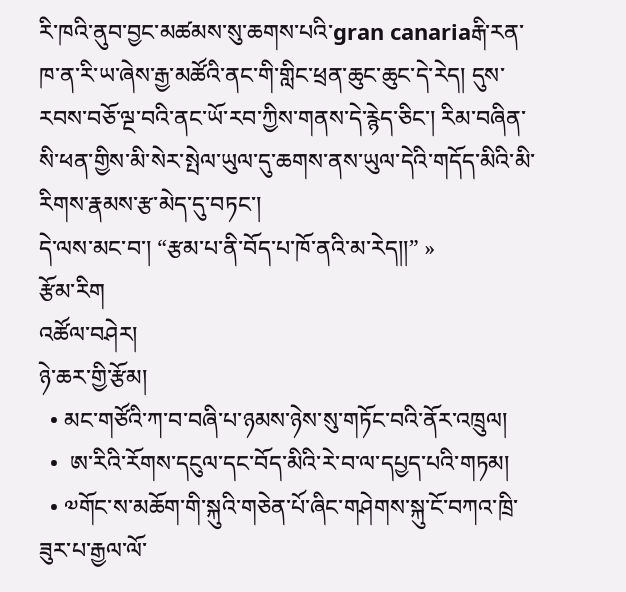རི་ཁའི་ནུབ་བྱང་མཚམས་སུ་ཆགས་པའི་gran canariaརྒི་རན་ཁ་ན་རི་ཡ་ཞེས་རྒྱ་མཚོའི་ནང་གི་གླིང་ཕྲན་ཆུང་ཆུང་དེ་རེད། དུས་རབས་བཅོ་ལྔ་བའི་ནང་ཡོ་རབ་ཀྱིས་གནས་དེ་རྙེད་ཅིང་། རིམ་བཞིན་སི་ཕན་གྱིས་མི་སེར་སྤེལ་ཡུལ་དུ་ཆགས་ནས་ཡུལ་དེའི་གདོད་མིའི་མི་རིགས་རྣམས་རྩ་མེད་དུ་བཏང་།
དེ་ལས་མང་བ་། “རྩམ་པ་ནི་བོད་པ་ཁོ་ནའི་མ་རེད།།” »
རྩོམ་རིག
འཚོལ་བཤེར།
ཉེ་ཆར་གྱི་རྩོམ།
  • མང་གཙོའི་ཀ་བ་བཞི་པ་ཉམས་ཉེས་སུ་གཏོང་བའི་ནོར་འཁྲུལ།
  •  ཨ་རིའི་རོགས་དངུལ་དང་བོད་མིའི་རེ་བ་ལ་དཔྱད་པའི་གཏམ།
  • ༧གོང་ས་མཆོག་གི་སྐུའི་གཅེན་པོ་ཞིང་གཤེགས་སྐུ་ངོ་བཀའ་ཁྲི་ཟུར་པ་རྒྱལ་ལོ་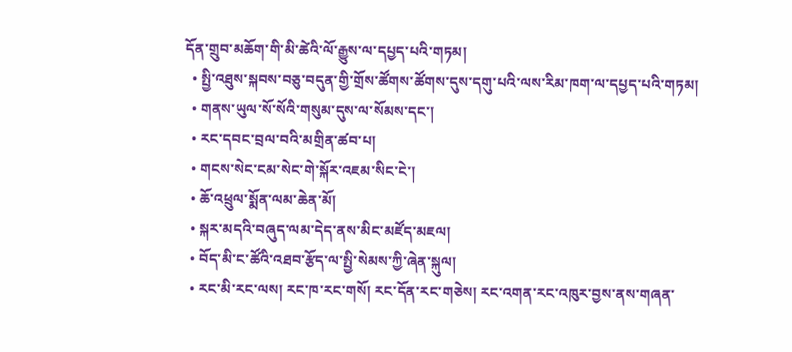དོན་གྲུབ་མཆོག་གི་མི་ཚེའི་ལོ་རྒྱུས་ལ་དཔྱད་པའི་གཏམ།
  • སྤྱི་འཐུས་སྐབས་བཅུ་བདུན་གྱི་གྲོས་ཚོགས་ཚོགས་དུས་དགུ་པའི་ལས་རིམ་ཁག་ལ་དཔྱད་པའི་གཏམ།
  • གནས་ཡུལ་སོ་སོའི་གསུམ་དུས་ལ་སོམས་དང་།
  • རང་དབང་བྲལ་བའི་མགྲིན་ཚབ་པ།
  • གངས་སེང་ངམ་སེང་གེ་སྐོར་འཇམ་སིང་ངེ་།
  • ཆོ་འཕྲུལ་སྨོན་ལམ་ཆེན་མོ།
  • སྐར་མདའི་བཞུད་ལམ་དེད་ནས་མིང་མཛོད་མཇལ།
  • བོད་མི་ང་ཚོའི་འཐབ་རྩོད་ལ་སྤྱི་སེམས་ཀྱི་ཞེན་སྐུལ།
  • རང་མི་རང་ལས། རང་ཁ་རང་གསོ། རང་དོན་རང་གཅེས། རང་འགན་རང་འཁུར་བྱས་ནས་གཞན་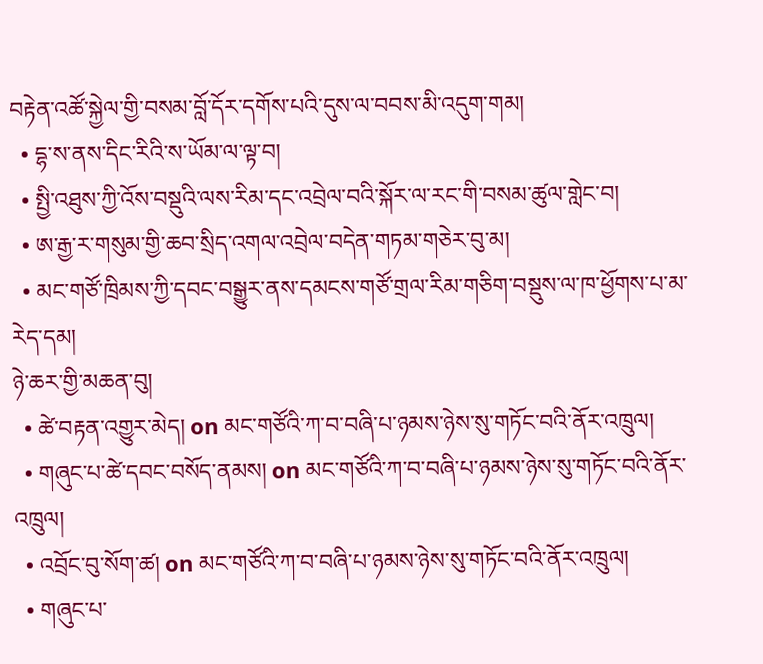བརྟེན་འཚོ་སྐྱེལ་གྱི་བསམ་བློ་དོར་དགོས་པའི་དུས་ལ་བབས་མི་འདུག་གམ།
  • དྷ་ས་ནས་དིང་རིའི་ས་ཡོམ་ལ་ལྟ་བ།
  • སྤྱི་འཐུས་ཀྱི་འོས་བསྡུའི་ལས་རིམ་དང་འབྲེལ་བའི་སྐོར་ལ་རང་གི་བསམ་ཚུལ་གླེང་བ།
  • ཨ་རྒྱ་ར་གསུམ་གྱི་ཆབ་སྲིད་འགལ་འབྲེལ་བདེན་གཏམ་གཅེར་བུ་མ།
  • མང་གཙོ་ཁྲིམས་ཀྱི་དབང་བསྒྱུར་ནས་དམངས་གཙོ་གྲལ་རིམ་གཅིག་བསྡུས་ལ་ཁ་ཕྱོགས་པ་མ་རེད་དམ།
ཉེ་ཆར་གྱི་མཆན་བུ།
  • ཚེ་བརྟན་འགྱུར་མེད། on མང་གཙོའི་ཀ་བ་བཞི་པ་ཉམས་ཉེས་སུ་གཏོང་བའི་ནོར་འཁྲུལ།
  • གཞུང་པ་ཚེ་དབང་བསོད་ནམས། on མང་གཙོའི་ཀ་བ་བཞི་པ་ཉམས་ཉེས་སུ་གཏོང་བའི་ནོར་འཁྲུལ།
  • འབྲོང་བུ་སོག་ཚ། on མང་གཙོའི་ཀ་བ་བཞི་པ་ཉམས་ཉེས་སུ་གཏོང་བའི་ནོར་འཁྲུལ།
  • གཞུང་པ་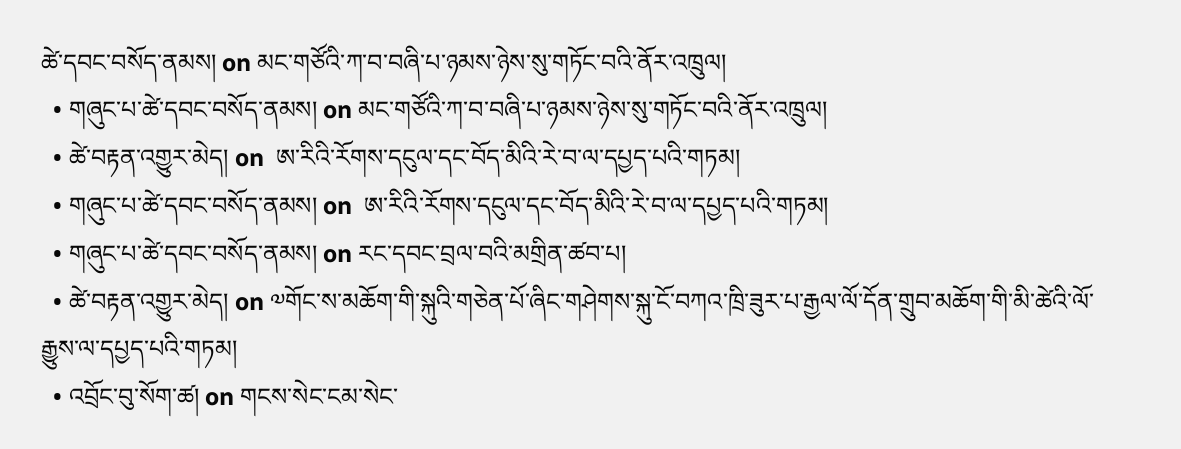ཚེ་དབང་བསོད་ནམས། on མང་གཙོའི་ཀ་བ་བཞི་པ་ཉམས་ཉེས་སུ་གཏོང་བའི་ནོར་འཁྲུལ།
  • གཞུང་པ་ཚེ་དབང་བསོད་ནམས། on མང་གཙོའི་ཀ་བ་བཞི་པ་ཉམས་ཉེས་སུ་གཏོང་བའི་ནོར་འཁྲུལ།
  • ཚེ་བརྟན་འགྱུར་མེད། on  ཨ་རིའི་རོགས་དངུལ་དང་བོད་མིའི་རེ་བ་ལ་དཔྱད་པའི་གཏམ།
  • གཞུང་པ་ཚེ་དབང་བསོད་ནམས། on  ཨ་རིའི་རོགས་དངུལ་དང་བོད་མིའི་རེ་བ་ལ་དཔྱད་པའི་གཏམ།
  • གཞུང་པ་ཚེ་དབང་བསོད་ནམས། on རང་དབང་བྲལ་བའི་མགྲིན་ཚབ་པ།
  • ཚེ་བརྟན་འགྱུར་མེད། on ༧གོང་ས་མཆོག་གི་སྐུའི་གཅེན་པོ་ཞིང་གཤེགས་སྐུ་ངོ་བཀའ་ཁྲི་ཟུར་པ་རྒྱལ་ལོ་དོན་གྲུབ་མཆོག་གི་མི་ཚེའི་ལོ་རྒྱུས་ལ་དཔྱད་པའི་གཏམ།
  • འབྲོང་བུ་སོག་ཚ། on གངས་སེང་ངམ་སེང་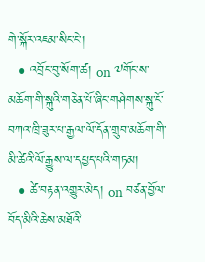གེ་སྐོར་འཇམ་སིང་ངེ་།
  • འབྲོང་བུ་སོག་ཚ། on ༧གོང་ས་མཆོག་གི་སྐུའི་གཅེན་པོ་ཞིང་གཤེགས་སྐུ་ངོ་བཀའ་ཁྲི་ཟུར་པ་རྒྱལ་ལོ་དོན་གྲུབ་མཆོག་གི་མི་ཚེའི་ལོ་རྒྱུས་ལ་དཔྱད་པའི་གཏམ།
  • ཚེ་བརྟན་འགྱུར་མེད། on བཙན་བྱོལ་བོད་མིའི་ཆེས་མཐོའི་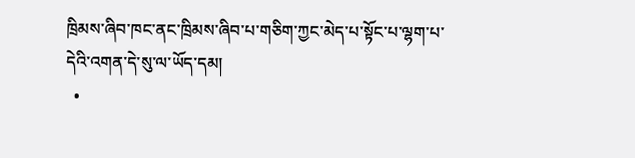ཁྲིམས་ཞིབ་ཁང་ནང་ཁྲིམས་ཞིབ་པ་གཅིག་ཀྱང་མེད་པ་སྟོང་པ་ལྷག་པ་དེའི་འགན་དེ་སུ་ལ་ཡོད་དམ།
  •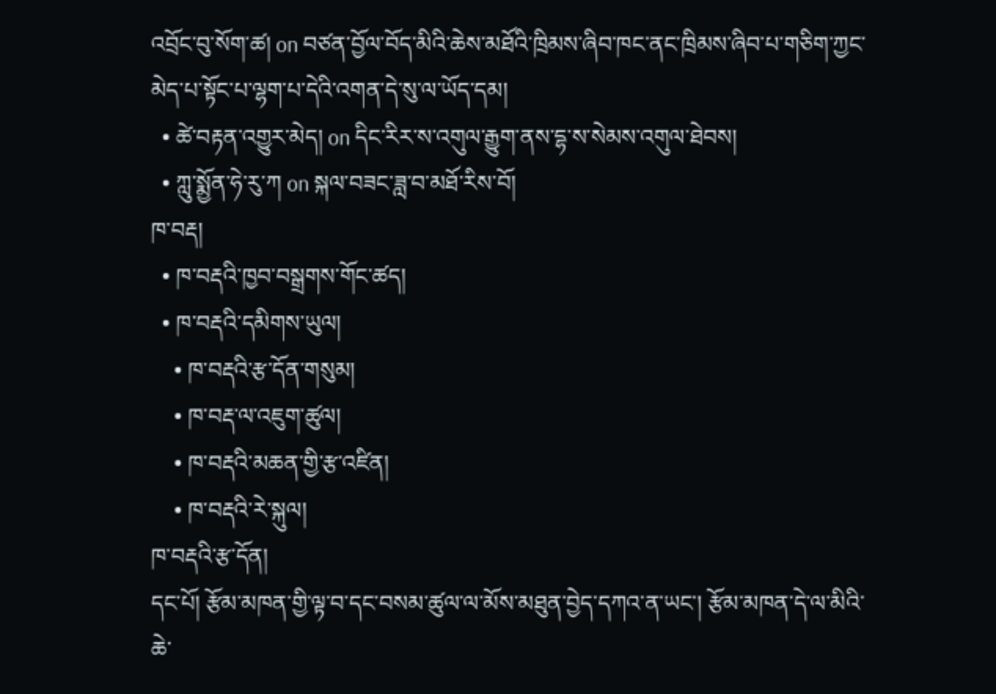འབྲོང་བུ་སོག་ཚ། on བཙན་བྱོལ་བོད་མིའི་ཆེས་མཐོའི་ཁྲིམས་ཞིབ་ཁང་ནང་ཁྲིམས་ཞིབ་པ་གཅིག་ཀྱང་མེད་པ་སྟོང་པ་ལྷག་པ་དེའི་འགན་དེ་སུ་ལ་ཡོད་དམ།
  • ཚེ་བརྟན་འགྱུར་མེད། on དིང་རིར་ས་འགུལ་རྒྱུག་ནས་དྷ་ས་སེམས་འགུལ་ཐེབས།
  • ཀླུ་སྨྱོན་ཧེ་རུ་ཀ on སྐལ་བཟང་ཟླ་བ་མཐོ་རིས་བོ།
ཁ་བརྡ།
  • ཁ་བརྡའི་ཁྱབ་བསྒྲགས་གོང་ཚད།
  • ཁ་བརྡའི་དམིགས་ཡུལ།
    • ཁ་བརྡའི་རྩ་དོན་གསུམ།
    • ཁ་བརྡ་ལ་འཇུག་ཚུལ།
    • ཁ་བརྡའི་མཆན་གྱི་རྩ་འཛིན།
    • ཁ་བརྡའི་རེ་སྐུལ།
ཁ་བརྡའི་རྩ་དོན།
དང་པོ། རྩོམ་མཁན་གྱི་ལྟ་བ་དང་བསམ་ཚུལ་ལ་མོས་མཐུན་བྱེད་དཀའ་ན་ཡང་། རྩོམ་མཁན་དེ་ལ་མིའི་ཆེ་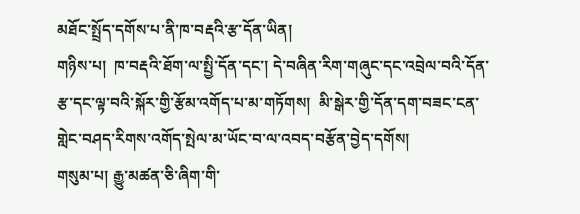མཐོང་སྤྲོད་དགོས་པ་ནི་ཁ་བརྡའི་རྩ་དོན་ཡིན།
གཉིས་པ།  ཁ་བརྡའི་ཐོག་ལ་སྤྱི་དོན་དང་། དེ་བཞིན་རིག་གཞུང་དང་འབྲེལ་བའི་དོན་རྩ་དང་ལྟ་བའི་སྐོར་གྱི་རྩོམ་འགོད་པ་མ་གཏོགས།  མི་སྒེར་གྱི་དོན་དག་བཟང་ངན་གླེང་བཤད་རིགས་འགོད་སྤེལ་མ་ཡོང་བ་ལ་འབད་བརྩོན་བྱེད་དགོས།
གསུམ་པ། རྒྱུ་མཚན་ཅི་ཞིག་གི་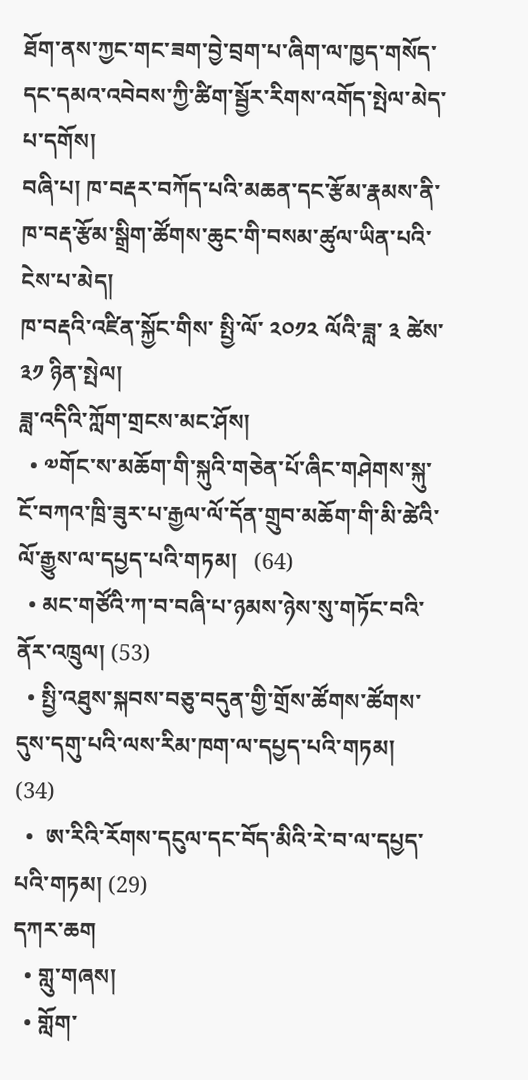ཐོག་ནས་ཀྱང་གང་ཟག་བྱེ་བྲག་པ་ཞིག་ལ་ཁྱད་གསོད་དང་དམའ་འབེབས་ཀྱི་ཚིག་སྦྱོར་རིགས་འགོད་སྤེལ་མེད་པ་དགོས།
བཞི་པ། ཁ་བརྡར་བཀོད་པའི་མཆན་དང་རྩོམ་རྣམས་ནི་ཁ་བརྡ་རྩོམ་སྒྲིག་ཚོགས་ཆུང་གི་བསམ་ཚུལ་ཡིན་པའི་ངེས་པ་མེད།
ཁ་བརྡའི་འཛིན་སྐྱོང་གིས་ སྤྱི་ལོ་ ༢༠༡༢ ལོའི་ཟླ་ ༣ ཚེས་ ༣༡ ཉིན་སྤེལ།
ཟླ་འདིའི་ཀློག་གྲངས་མང་ཤོས།
  • ༧གོང་ས་མཆོག་གི་སྐུའི་གཅེན་པོ་ཞིང་གཤེགས་སྐུ་ངོ་བཀའ་ཁྲི་ཟུར་པ་རྒྱལ་ལོ་དོན་གྲུབ་མཆོག་གི་མི་ཚེའི་ལོ་རྒྱུས་ལ་དཔྱད་པའི་གཏམ།   (64)
  • མང་གཙོའི་ཀ་བ་བཞི་པ་ཉམས་ཉེས་སུ་གཏོང་བའི་ནོར་འཁྲུལ། (53)
  • སྤྱི་འཐུས་སྐབས་བཅུ་བདུན་གྱི་གྲོས་ཚོགས་ཚོགས་དུས་དགུ་པའི་ལས་རིམ་ཁག་ལ་དཔྱད་པའི་གཏམ།   (34)
  •  ཨ་རིའི་རོགས་དངུལ་དང་བོད་མིའི་རེ་བ་ལ་དཔྱད་པའི་གཏམ། (29)
དཀར་ཆག
  • གླུ་གཞས།
  • གློག་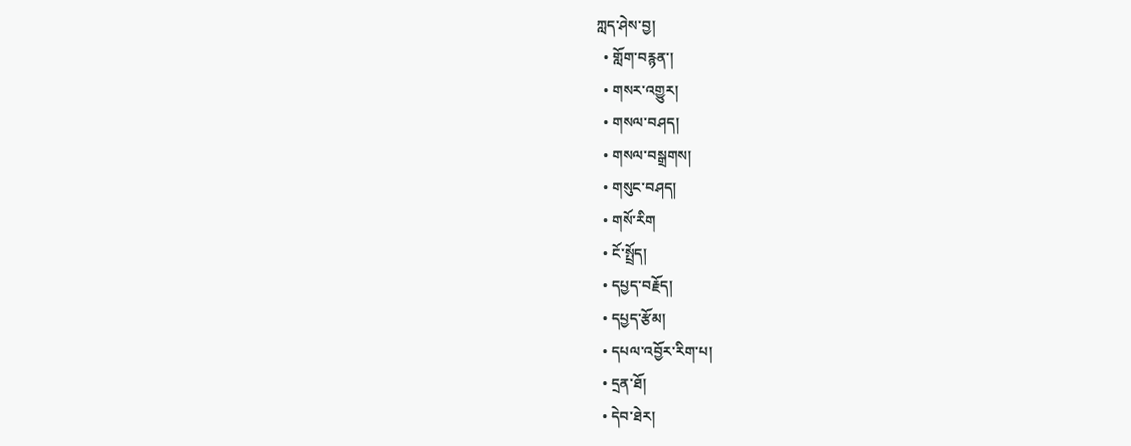ཀླད་ཤེས་བྱ།
  • གློག་བརྙན་།
  • གསར་འགྱུར།
  • གསལ་བཤད།
  • གསལ་བསྒྲགས།
  • གསུང་བཤད།
  • གསོ་རིག
  • ངོ་སྤྲོད།
  • དཔྱད་བརྗོད།
  • དཔྱད་རྩོམ།
  • དཔལ་འབྱོར་རིག་པ།
  • དྲན་ཐོ།
  • དེབ་ཐེར།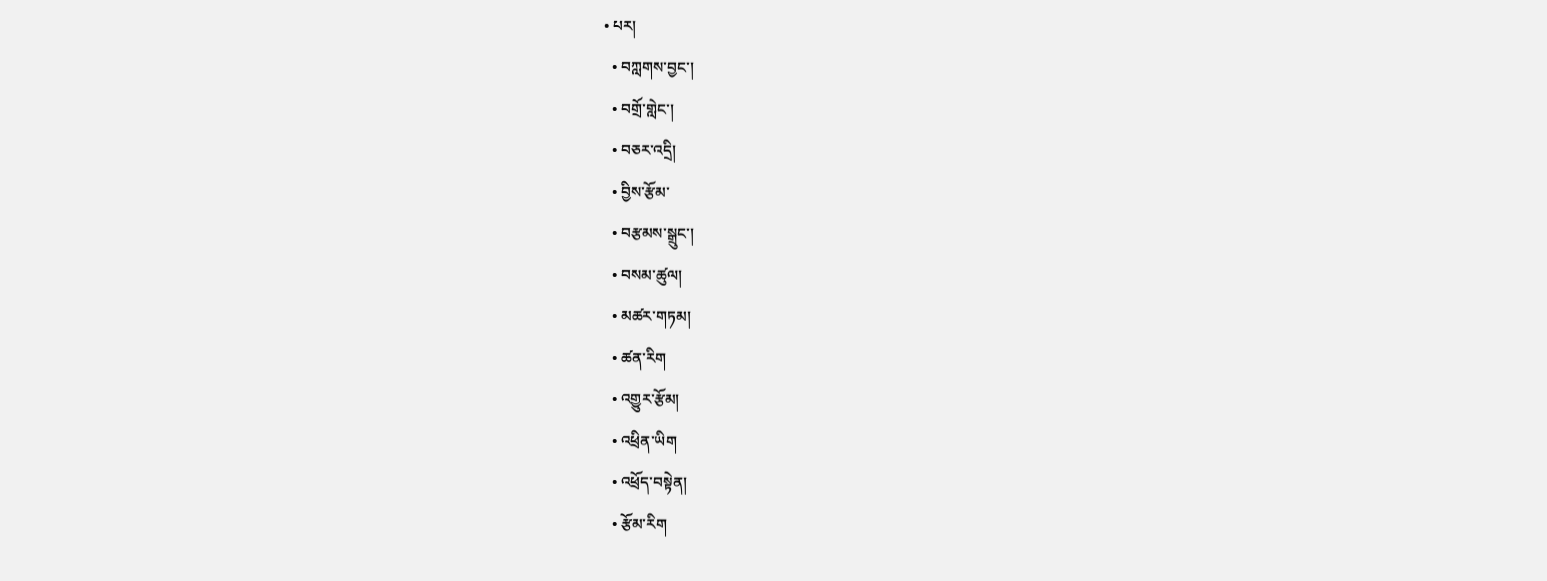• པར།
  • བཀླགས་བྱང་།
  • བགྲོ་གླེང་།
  • བཅར་འདྲི།
  • བྱིས་རྩོམ་
  • བརྩམས་སྒྲུང་།
  • བསམ་ཚུལ།
  • མཚར་གཏམ།
  • ཚན་རིག
  • འགྱུར་རྩོམ།
  • འཕྲིན་ཡིག
  • འཕྲོད་བསྟེན།
  • རྩོམ་རིག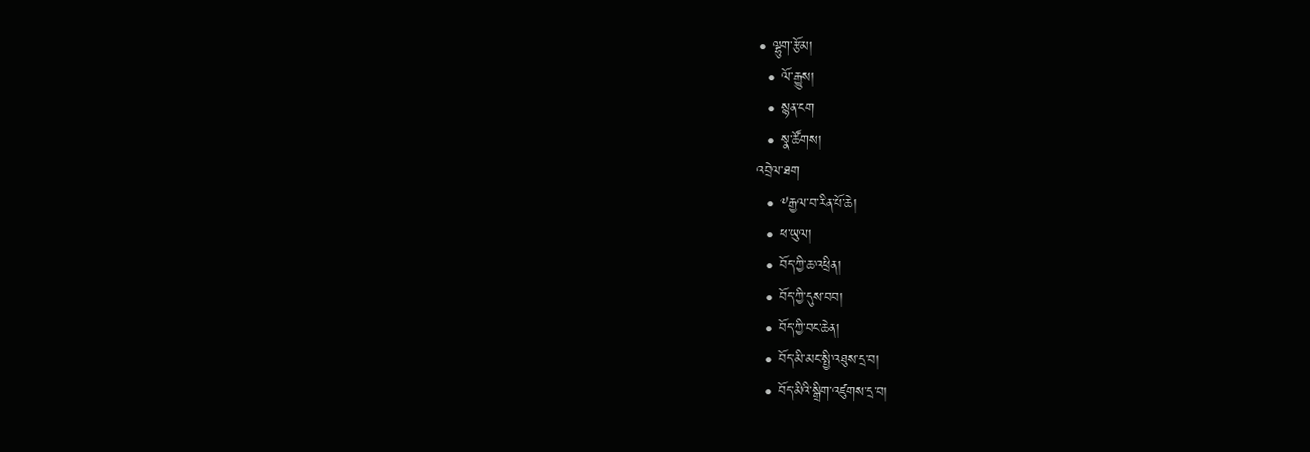• ལྷུག་རྩོམ།
  • ལོ་རྒྱུས།
  • སྙན་ངག
  • སྣ་ཚོགས།
འབྲེལ་ཐག
  • ༸རྒྱལ་བ་རིན་པོ་ཆེ།
  • ཕ་ཡུལ།
  • བོད་ཀྱི་ཆ་འཕྲིན།
  • བོད་ཀྱི་དུས་བབ།
  • བོད་ཀྱི་བང་ཆེན།
  • བོད་མི་མང་སྤྱི་འཐུས་དྲ་བ།
  • བོད་མིའི་སྒྲིག་འཛུགས་དྲ་བ།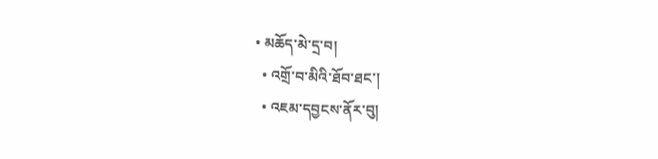• མཆོད་མེ་དྲ་བ།
  • འགྲོ་བ་མིའི་ཐོབ་ཐང་།
  • འཇམ་དབྱངས་ནོར་བུ།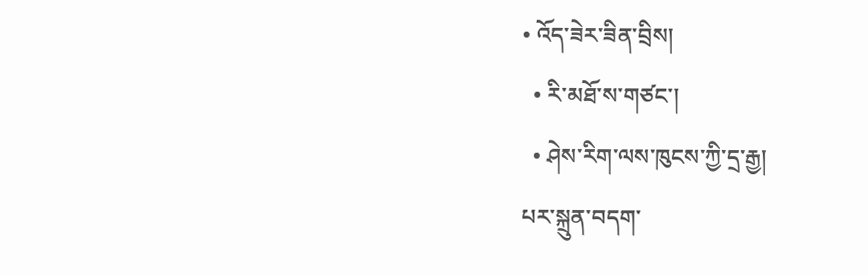• འོད་ཟེར་ཟིན་བྲིས།
  • རི་མཐོ་ས་གཙང་།
  • ཤེས་རིག་ལས་ཁུངས་ཀྱི་དྲ་རྒྱ།
པར་སྐྲུན་བདག་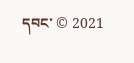དབང་ © 2021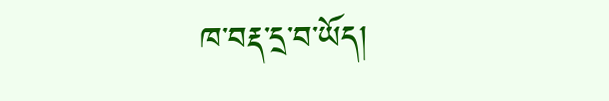ཁ་བརྡ་དྲ་བ་ཡོད།